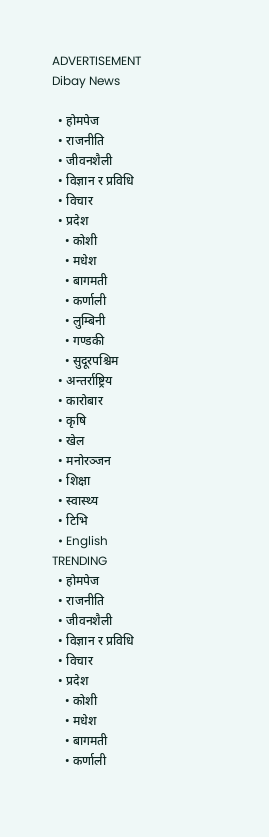ADVERTISEMENT
Dibay News

  • होमपेज
  • राजनीति
  • जीवनशैली
  • विज्ञान र प्रविधि
  • विचार
  • प्रदेश
    • कोशी
    • मधेश
    • बागमती
    • कर्णाली
    • लुम्बिनी
    • गण्डकी
    • सुदूरपश्चिम
  • अन्तर्राष्ट्रिय
  • कारोबार
  • कृषि
  • खेल
  • मनोरञ्जन
  • शिक्षा
  • स्वास्थ्य
  • टिभि
  • English
TRENDING
  • होमपेज
  • राजनीति
  • जीवनशैली
  • विज्ञान र प्रविधि
  • विचार
  • प्रदेश
    • कोशी
    • मधेश
    • बागमती
    • कर्णाली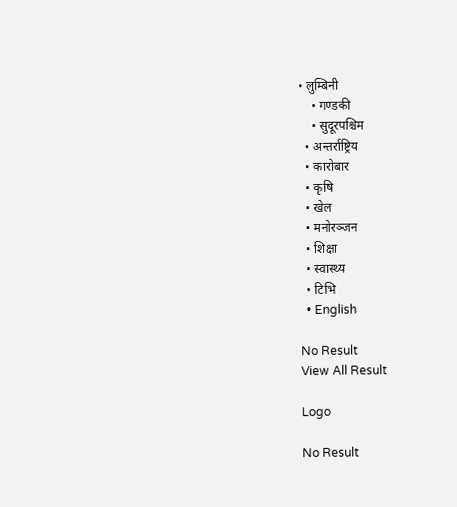• लुम्बिनी
    • गण्डकी
    • सुदूरपश्चिम
  • अन्तर्राष्ट्रिय
  • कारोबार
  • कृषि
  • खेल
  • मनोरञ्जन
  • शिक्षा
  • स्वास्थ्य
  • टिभि
  • English

No Result
View All Result

Logo

No Result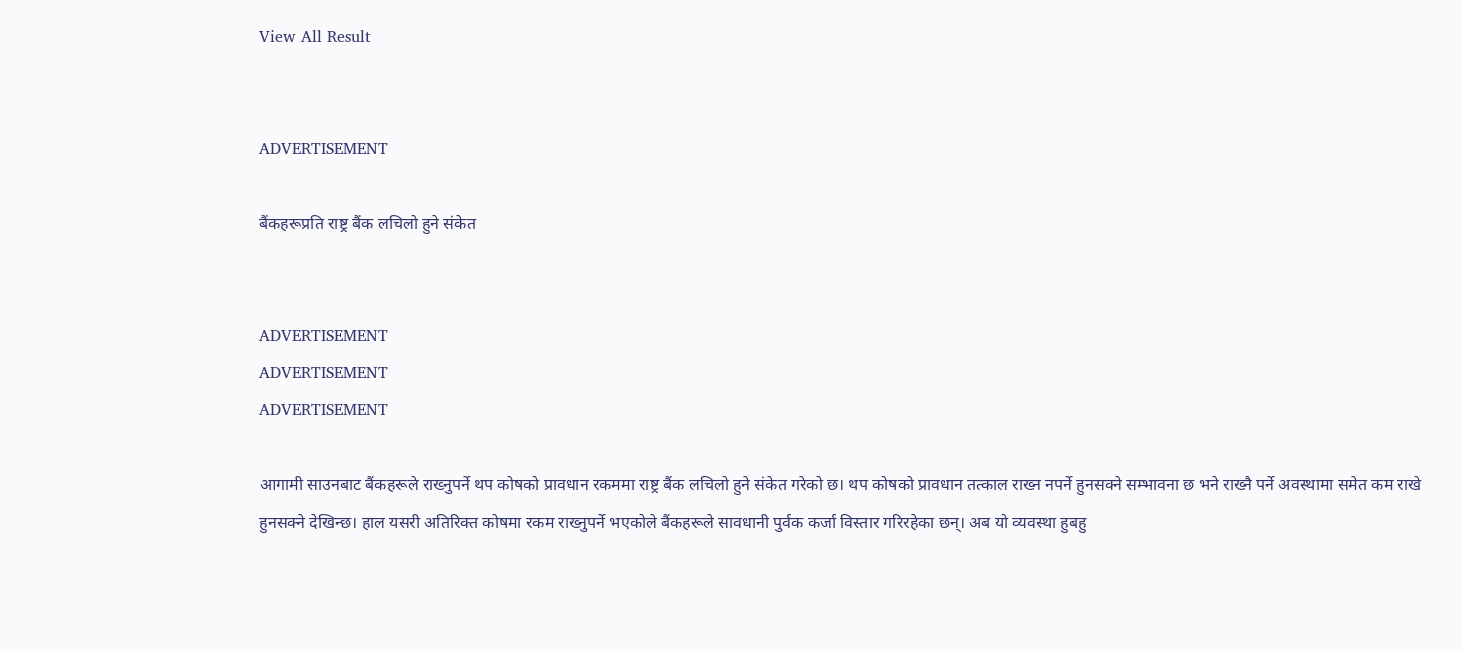View All Result


ADVERTISEMENT

बैंकहरूप्रति राष्ट्र बैंक लचिलो हुने संकेत


ADVERTISEMENT
ADVERTISEMENT
ADVERTISEMENT

आगामी साउनबाट बैंकहरूले राख्नुपर्ने थप कोषको प्रावधान रकममा राष्ट्र बैंक लचिलो हुने संकेत गरेको छ। थप कोषको प्रावधान तत्काल राख्न नपर्ने हुनसक्ने सम्भावना छ भने राख्नै पर्ने अवस्थामा समेत कम राखे हुनसक्ने देखिन्छ। हाल यसरी अतिरिक्त कोषमा रकम राख्नुपर्ने भएकोले बैंकहरूले सावधानी पुर्वक कर्जा विस्तार गरिरहेका छन्। अब यो व्यवस्था हुबहु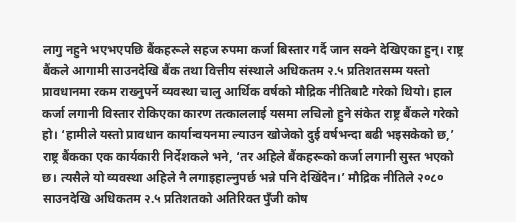लागु नहुने भएभएपछि बैंकहरूले सहज रुपमा कर्जा बिस्तार गर्दै जान सक्ने देखिएका हुन्। राष्ट्र बैंकले आगामी साउनदेखि बैंक तथा वित्तीय संस्थाले अधिकतम २.५ प्रतिशतसम्म यस्तो प्रावधानमा रकम राख्नुपर्ने व्यवस्था चालु आर्थिक वर्षको मौद्रिक नीतिबाटै गरेको थियो। हाल कर्जा लगानी विस्तार रोकिएका कारण तत्काललाई यसमा लचिलो हुने संकेत राष्ट्र बैंकले गरेको हो। ‘हामीले यस्तो प्रावधान कार्यान्वयनमा ल्याउन खोजेको दुई वर्षभन्दा बढी भइसकेको छ,’ राष्ट्र बैंकका एक कार्यकारी निर्देशकले भने, ‘तर अहिले बैंकहरूको कर्जा लगानी सुस्त भएको छ। त्यसैले यो व्यवस्था अहिले नै लगाइहाल्नुपर्छ भन्ने पनि देखिँदैन।’ मौद्रिक नीतिले २०८० साउनदेखि अधिकतम २.५ प्रतिशतको अतिरिक्त पुँजी कोष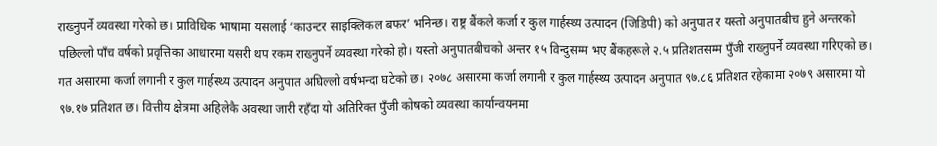राख्नुपर्ने व्यवस्था गरेको छ। प्राविधिक भाषामा यसलाई ‘काउन्टर साइक्लिकल बफर’ भनिन्छ। राष्ट्र बैंकले कर्जा र कुल गार्हस्थ्य उत्पादन (जिडिपी) को अनुपात र यस्तो अनुपातबीच हुने अन्तरको पछिल्लो पाँच वर्षको प्रवृत्तिका आधारमा यसरी थप रकम राख्नुपर्ने व्यवस्था गरेको हो। यस्तो अनुपातबीचको अन्तर १५ विन्दुसम्म भए बैंकहरूले २.५ प्रतिशतसम्म पुँजी राख्नुपर्ने व्यवस्था गरिएको छ। गत असारमा कर्जा लगानी र कुल गार्हस्थ्य उत्पादन अनुपात अघिल्लो वर्षभन्दा घटेको छ। २०७८ असारमा कर्जा लगानी र कुल गार्हस्थ्य उत्पादन अनुपात ९७.८६ प्रतिशत रहेकामा २०७९ असारमा यो ९७.१७ प्रतिशत छ। वित्तीय क्षेत्रमा अहिलेकै अवस्था जारी रहँदा यो अतिरिक्त पुँजी कोषको व्यवस्था कार्यान्वयनमा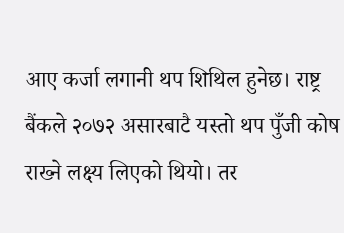आए कर्जा लगानी थप शिथिल हुनेछ। राष्ट्र बैंकले २०७२ असारबाटै यस्तो थप पुँजी कोष राख्ने लक्ष्य लिएको थियो। तर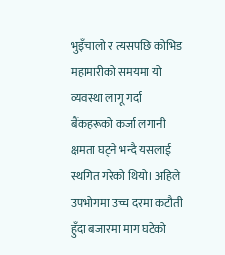भुइँचालो र त्यसपछि कोभिड महामारीको समयमा यो व्यवस्था लागू गर्दा बैंकहरूको कर्जा लगानी क्षमता घट्ने भन्दै यसलाई स्थगित गरेको थियो। अहिले उपभोगमा उच्च दरमा कटौती हुँदा बजारमा माग घटेको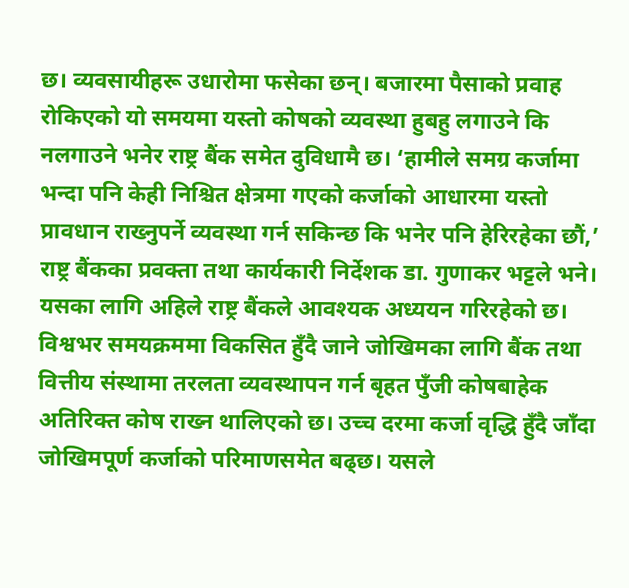छ। व्यवसायीहरू उधारोमा फसेका छन्। बजारमा पैसाको प्रवाह रोकिएको यो समयमा यस्तो कोषको व्यवस्था हुबहु लगाउने कि नलगाउने भनेर राष्ट्र बैंक समेत दुविधामै छ। ‘हामीले समग्र कर्जामा भन्दा पनि केही निश्चित क्षेत्रमा गएको कर्जाको आधारमा यस्तो प्रावधान राख्नुपर्ने व्यवस्था गर्न सकिन्छ कि भनेर पनि हेरिरहेका छौं,’ राष्ट्र बैंकका प्रवक्ता तथा कार्यकारी निर्देशक डा. गुणाकर भट्टले भने। यसका लागि अहिले राष्ट्र बैंकले आवश्यक अध्ययन गरिरहेको छ। विश्वभर समयक्रममा विकसित हुँदै जाने जोखिमका लागि बैंक तथा वित्तीय संस्थामा तरलता व्यवस्थापन गर्न बृहत पुँजी कोषबाहेक अतिरिक्त कोष राख्न थालिएको छ। उच्च दरमा कर्जा वृद्धि हुँदै जाँदा जोखिमपूर्ण कर्जाको परिमाणसमेत बढ्छ। यसले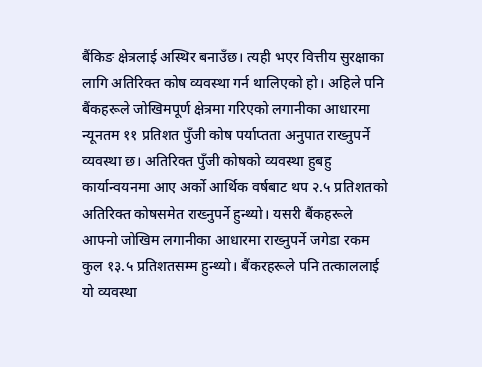बैंकिङ क्षेत्रलाई अस्थिर बनाउँछ। त्यही भएर वित्तीय सुरक्षाका लागि अतिरिक्त कोष व्यवस्था गर्न थालिएको हो। अहिले पनि बैंकहरूले जोखिमपूर्ण क्षेत्रमा गरिएको लगानीका आधारमा न्यूनतम ११ प्रतिशत पुँजी कोष पर्याप्तता अनुपात राख्नुपर्ने व्यवस्था छ। अतिरिक्त पुँजी कोषको व्यवस्था हुबहु कार्यान्वयनमा आए अर्को आर्थिक वर्षबाट थप २.५ प्रतिशतको अतिरिक्त कोषसमेत राख्नुपर्ने हुन्थ्यो। यसरी बैंकहरूले आफ्नो जोखिम लगानीका आधारमा राख्नुपर्ने जगेडा रकम कुल १३.५ प्रतिशतसम्म हुन्थ्यो। बैंकरहरूले पनि तत्काललाई यो व्यवस्था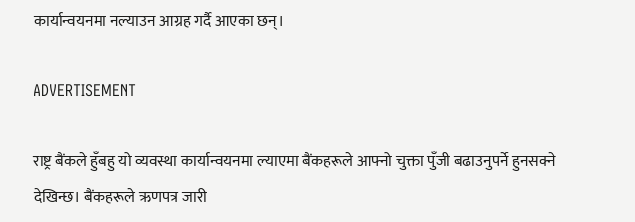कार्यान्वयनमा नल्याउन आग्रह गर्दै आएका छन्।

ADVERTISEMENT

राष्ट्र बैंकले हुँबहु यो व्यवस्था कार्यान्वयनमा ल्याएमा बैंकहरूले आफ्नो चुक्ता पुँजी बढाउनुपर्ने हुनसक्ने देखिन्छ। बैंकहरूले ऋणपत्र जारी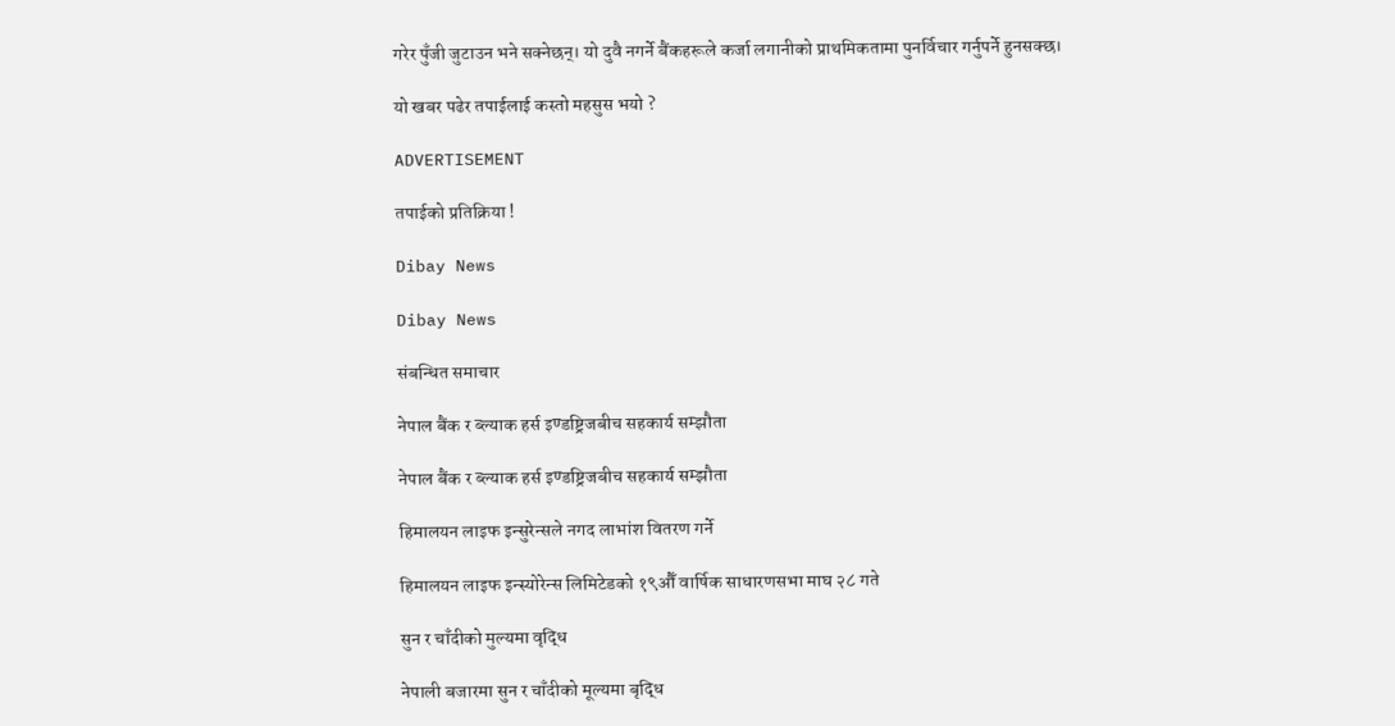गरेर पुँजी जुटाउन भने सक्नेछन्। यो दुवै नगर्ने बैंकहरूले कर्जा लगानीको प्राथमिकतामा पुनर्विचार गर्नुपर्ने हुनसक्छ।

यो खबर पढेर तपाईलाई कस्तो महसुस भयो ?

ADVERTISEMENT

तपाईको प्रतिक्रिया !

Dibay News

Dibay News

संबन्धित समाचार

नेपाल बैंक र ब्ल्याक हर्स इण्डष्ट्रिजबीच सहकार्य सम्झौता

नेपाल बैंक र ब्ल्याक हर्स इण्डष्ट्रिजबीच सहकार्य सम्झौता

हिमालयन लाइफ इन्सुरेन्सले नगद लाभांश वितरण गर्ने

हिमालयन लाइफ इन्स्योरेन्स लिमिटेडको १९औँ वार्षिक साधारणसभा माघ २८ गते

सुन र चाँदीको मुल्यमा वृद्धि

नेपाली बजारमा सुन र चाँदीको मूल्यमा बृद्धि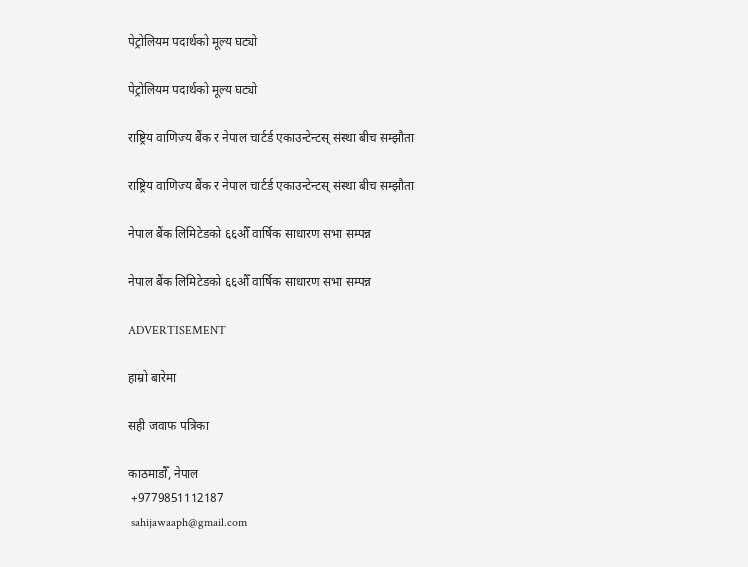पेट्रोलियम पदार्थको मूल्य घट्यो

पेट्रोलियम पदार्थको मूल्य घट्यो

राष्ट्रिय वाणिज्य बैंक र नेपाल चार्टर्ड एकाउन्टेन्टस् संस्था बीच सम्झौता

राष्ट्रिय वाणिज्य बैंक र नेपाल चार्टर्ड एकाउन्टेन्टस् संस्था बीच सम्झौता

नेपाल बैंक लिमिटेडको ६६औँ वार्षिक साधारण सभा सम्पन्न

नेपाल बैंक लिमिटेडको ६६औँ वार्षिक साधारण सभा सम्पन्न

ADVERTISEMENT

हाम्रो बारेमा

सही जवाफ पत्रिका

काठमाडौँ, नेपाल
 +9779851112187
 sahijawaaph@gmail.com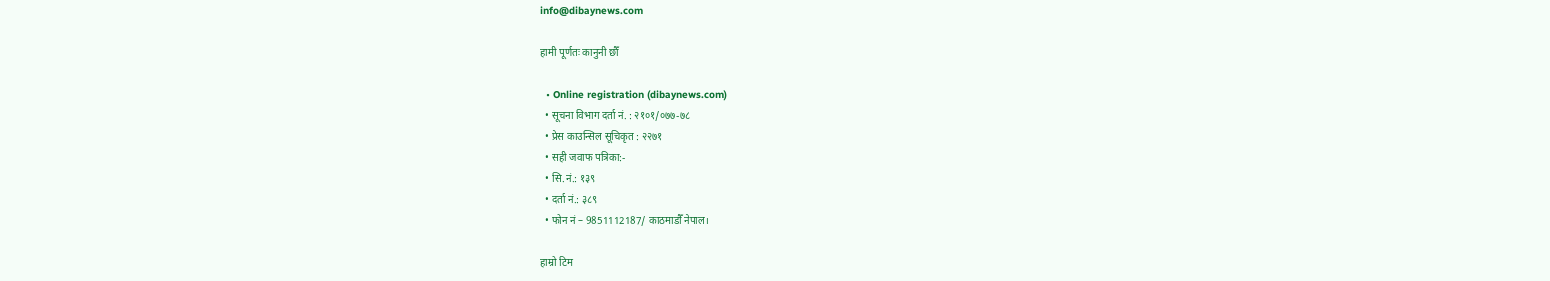info@dibaynews.com

हामी पूर्णतः कानुनी छौँ

  • Online registration (dibaynews.com)
  • सूचना विभाग दर्ता नं. : २१०१/०७७-७८
  • प्रेस काउन्सिल सूचिकृत : २२७१
  • सही जवाफ पत्रिका:-
  • सि.नं.: १३९
  • दर्ता नं.: ३८९
  • फोन नं – 9851112187/ काठमाडौँ नेपाल।

हाम्रो टिम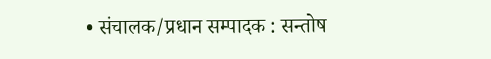• संचालक/प्रधान सम्पादक : सन्तोष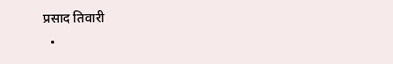प्रसाद तिवारी
  •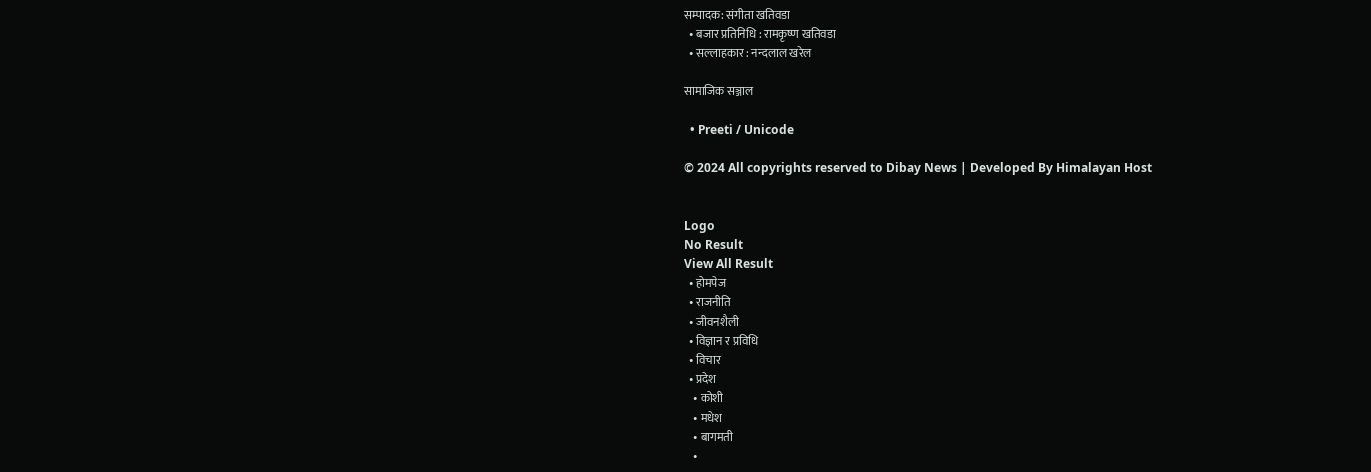सम्पादक: संगीता खतिवडा
  • बजार प्रतिनिधि : रामकृष्ण खतिवडा
  • सल्लाहकार : नन्दलाल खरेल

सामाजिक सञ्जाल

  • Preeti / Unicode

© 2024 All copyrights reserved to Dibay News | Developed By Himalayan Host


Logo
No Result
View All Result
  • होमपेज
  • राजनीति
  • जीवनशैली
  • विज्ञान र प्रविधि
  • विचार
  • प्रदेश
    • कोशी
    • मधेश
    • बागमती
    •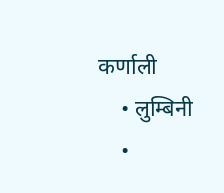कर्णाली
    • लुम्बिनी
    •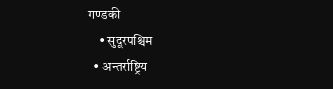गण्डकी
    • सुदूरपश्चिम
  • अन्तर्राष्ट्रिय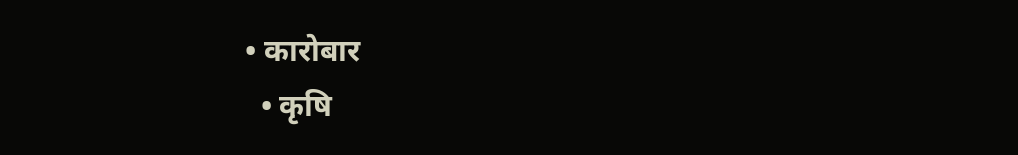• कारोबार
  • कृषि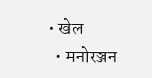• खेल
  • मनोरञ्जन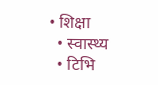• शिक्षा
  • स्वास्थ्य
  • टिभि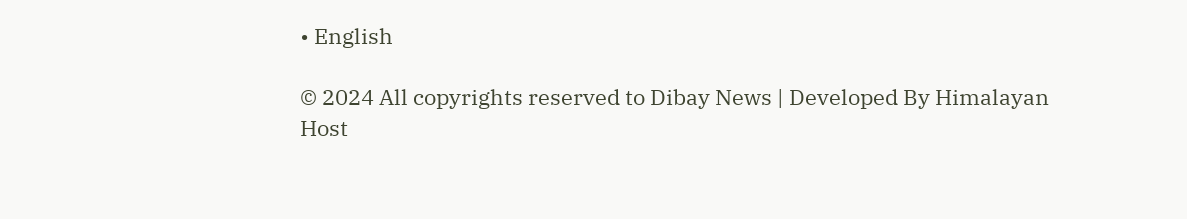• English

© 2024 All copyrights reserved to Dibay News | Developed By Himalayan Host